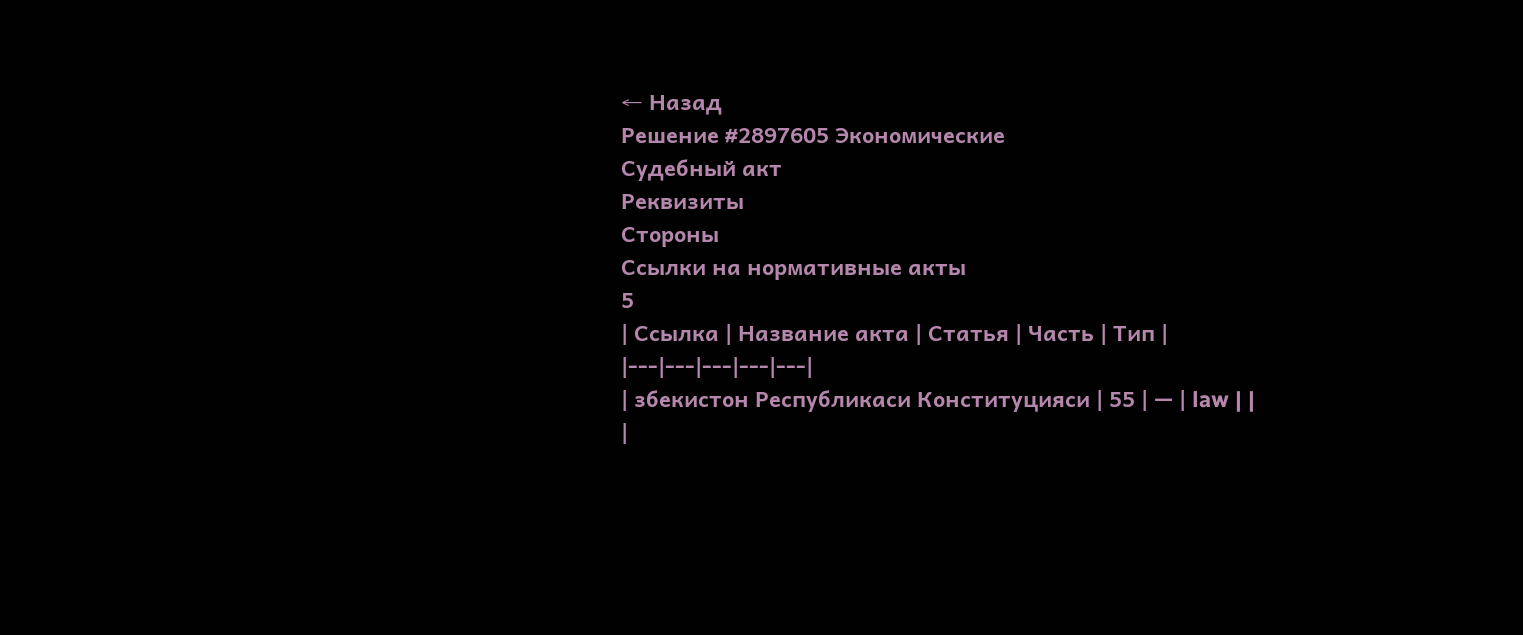← Назад
Решение #2897605 Экономические
Судебный акт
Реквизиты
Стороны
Ссылки на нормативные акты
5
| Ссылка | Название акта | Статья | Часть | Тип |
|---|---|---|---|---|
| збекистон Республикаси Конституцияси | 55 | — | law | |
|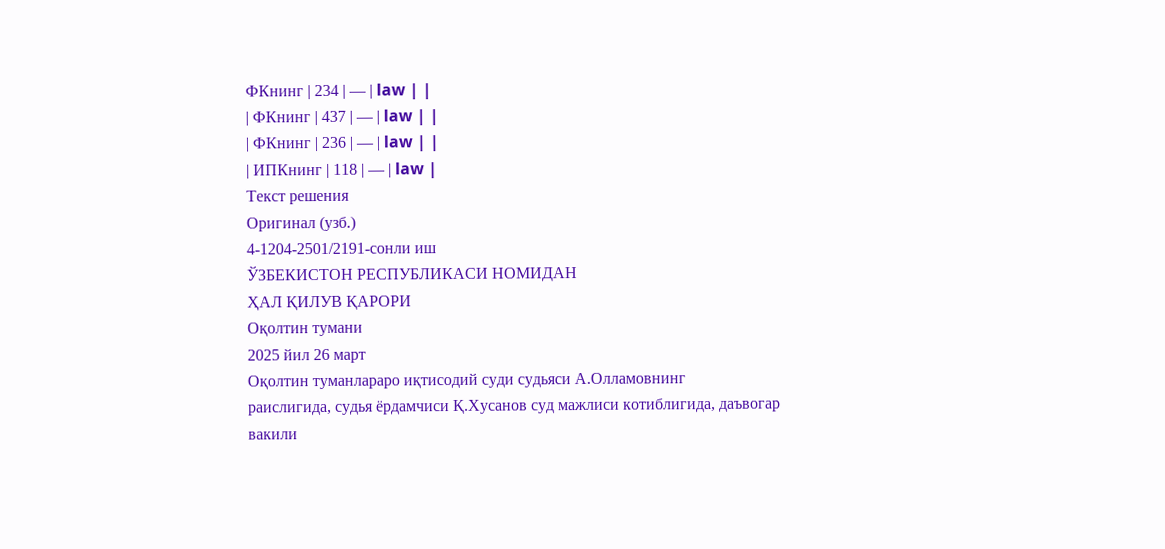ФКнинг | 234 | — | law | |
| ФКнинг | 437 | — | law | |
| ФКнинг | 236 | — | law | |
| ИПКнинг | 118 | — | law |
Текст решения
Оригинал (узб.)
4-1204-2501/2191-сонли иш
ЎЗБЕКИСТОН РЕСПУБЛИКАСИ НОМИДАН
ҲАЛ ҚИЛУВ ҚАРОРИ
Оқолтин тумани
2025 йил 26 март
Оқолтин туманлараро иқтисодий суди судьяси А.Олламовнинг
раислигида, судья ёрдамчиси Қ.Хусанов суд мажлиси котиблигида, даъвогар
вакили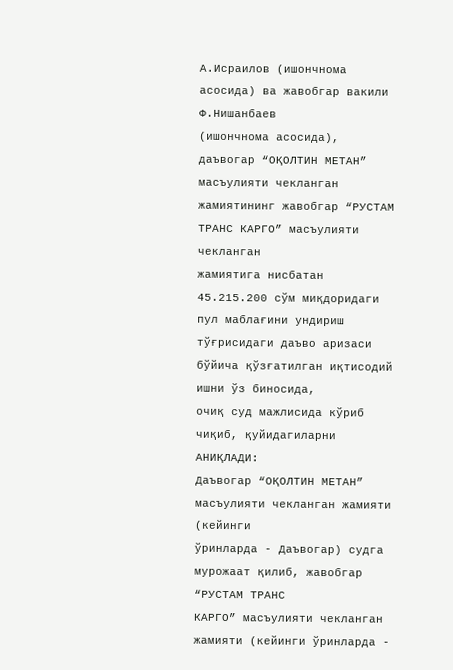А.Исраилов (ишончнома асосида) ва жавобгар вакили Ф.Нишанбаев
(ишончнома асосида), даъвогар “ОҚОЛТИН МЕТАН” масъулияти чекланган
жамиятининг жавобгар “РУСТАМ ТРАНС КАРГО” масъулияти чекланган
жамиятига нисбатан 45.215.200 сўм миқдоридаги пул маблағини ундириш
тўғрисидаги даъво аризаси бўйича қўзғатилган иқтисодий ишни ўз биносида,
очиқ суд мажлисида кўриб чиқиб, қуйидагиларни
АНИҚЛАДИ:
Даъвогар “ОҚОЛТИН МЕТАН” масъулияти чекланган жамияти (кейинги
ўринларда - Даъвогар) судга мурожаат қилиб, жавобгар “РУСТАМ ТРАНС
КАРГО” масъулияти чекланган жамияти (кейинги ўринларда -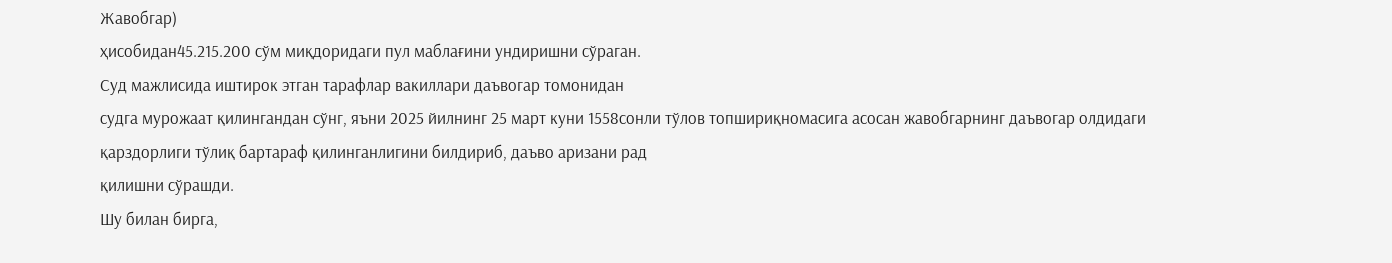Жавобгар)
ҳисобидан45.215.200 сўм миқдоридаги пул маблағини ундиришни сўраган.
Суд мажлисида иштирок этган тарафлар вакиллари даъвогар томонидан
судга мурожаат қилингандан сўнг, яъни 2025 йилнинг 25 март куни 1558сонли тўлов топшириқномасига асосан жавобгарнинг даъвогар олдидаги
қарздорлиги тўлиқ бартараф қилинганлигини билдириб, даъво аризани рад
қилишни сўрашди.
Шу билан бирга,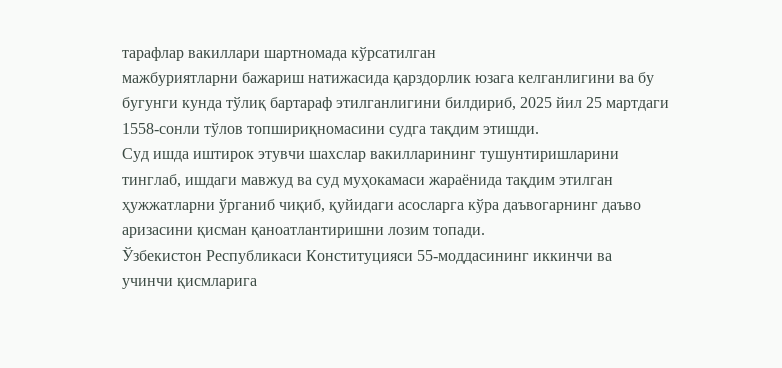тарафлар вакиллари шартномада кўрсатилган
мажбуриятларни бажариш натижасида қарздорлик юзага келганлигини ва бу
бугунги кунда тўлиқ бартараф этилганлигини билдириб, 2025 йил 25 мартдаги
1558-сонли тўлов топшириқномасини судга тақдим этишди.
Суд ишда иштирок этувчи шахслар вакилларининг тушунтиришларини
тинглаб, ишдаги мавжуд ва суд муҳокамаси жараёнида тақдим этилган
ҳужжатларни ўрганиб чиқиб, қуйидаги асосларга кўра даъвогарнинг даъво
аризасини қисман қаноатлантиришни лозим топади.
Ўзбекистон Республикаси Конституцияси 55-моддасининг иккинчи ва
учинчи қисмларига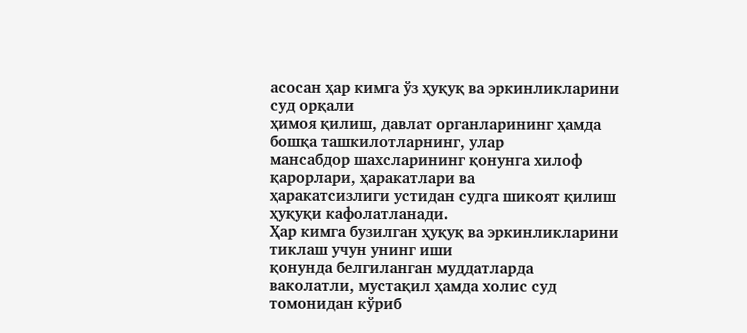асосан ҳар кимга ўз ҳуқуқ ва эркинликларини суд орқали
ҳимоя қилиш, давлат органларининг ҳамда бошқа ташкилотларнинг, улар
мансабдор шахсларининг қонунга хилоф қарорлари, ҳаракатлари ва
ҳаракатсизлиги устидан судга шикоят қилиш ҳуқуқи кафолатланади.
Ҳар кимга бузилган ҳуқуқ ва эркинликларини тиклаш учун унинг иши
қонунда белгиланган муддатларда ваколатли, мустақил ҳамда холис суд
томонидан кўриб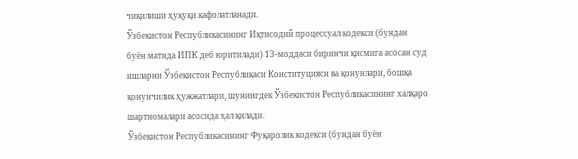чиқилиши ҳуқуқи кафолатланади.
Ўзбекистон Республикасининг Иқтисодий процессуал кодекси (бундан
буён матнда ИПК деб юритилади) 13-моддаси биринчи қисмига асосан суд
ишларни Ўзбекистон Республикаси Конституцияси ва қонунлари, бошқа
қонунчилик ҳужжатлари, шунингдек Ўзбекистон Республикасининг халқаро
шартномалари асосида ҳал қилади.
Ўзбекистон Республикасининг Фуқаролик кодекси (бундан буён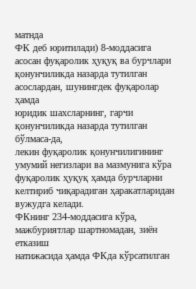матнда
ФК деб юритилади) 8-моддасига асосан фуқаролик ҳуқуқ ва бурчлари
қонунчиликда назарда тутилган асослардан, шунингдек фуқаролар ҳамда
юридик шахсларнинг, гарчи қонунчиликда назарда тутилган бўлмаса-да,
лекин фуқаролик қонунчилигининг умумий негизлари ва мазмунига кўра
фуқаролик ҳуқуқ ҳамда бурчларни келтириб чиқарадиган ҳаракатларидан
вужудга келади.
ФКнинг 234-моддасига кўра, мажбуриятлар шартномадан, зиён етказиш
натижасида ҳамда ФКда кўрсатилган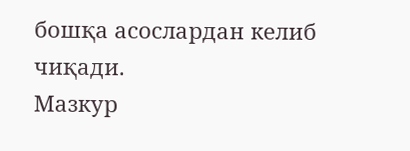бошқа асослардан келиб чиқади.
Мазкур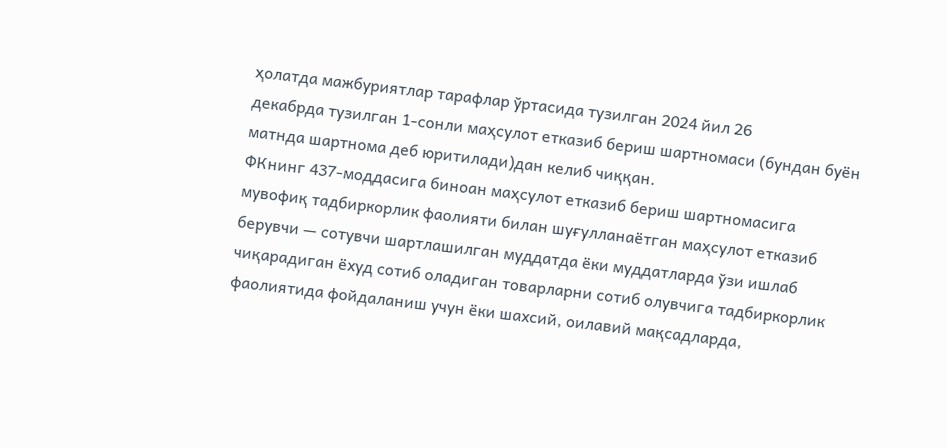ҳолатда мажбуриятлар тарафлар ўртасида тузилган 2024 йил 26
декабрда тузилган 1-сонли маҳсулот етказиб бериш шартномаси (бундан буён
матнда шартнома деб юритилади)дан келиб чиққан.
ФКнинг 437-моддасига биноан маҳсулот етказиб бериш шартномасига
мувофиқ тадбиркорлик фаолияти билан шуғулланаётган маҳсулот етказиб
берувчи — сотувчи шартлашилган муддатда ёки муддатларда ўзи ишлаб
чиқарадиган ёхуд сотиб оладиган товарларни сотиб олувчига тадбиркорлик
фаолиятида фойдаланиш учун ёки шахсий, оилавий мақсадларда,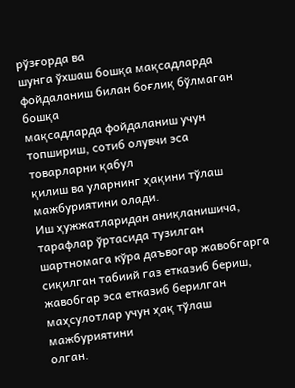рўзғорда ва
шунга ўхшаш бошқа мақсадларда фойдаланиш билан боғлиқ бўлмаган бошқа
мақсадларда фойдаланиш учун топшириш, сотиб олувчи эса товарларни қабул
қилиш ва уларнинг ҳақини тўлаш мажбуриятини олади.
Иш ҳужжатларидан аниқланишича, тарафлар ўртасида тузилган
шартномага кўра даъвогар жавобгарга сиқилган табиий газ етказиб бериш,
жавобгар эса етказиб берилган маҳсулотлар учун ҳақ тўлаш мажбуриятини
олган.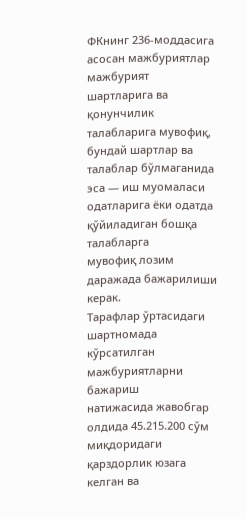ФКнинг 236-моддасига асосан мажбуриятлар мажбурият шартларига ва
қонунчилик талабларига мувофиқ, бундай шартлар ва талаблар бўлмаганида
эса — иш муомаласи одатларига ёки одатда қўйиладиган бошқа талабларга
мувофиқ лозим даражада бажарилиши керак.
Тарафлар ўртасидаги шартномада кўрсатилган мажбуриятларни бажариш
натижасида жавобгар олдида 45.215.200 сўм миқдоридаги қарздорлик юзага
келган ва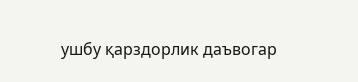ушбу қарздорлик даъвогар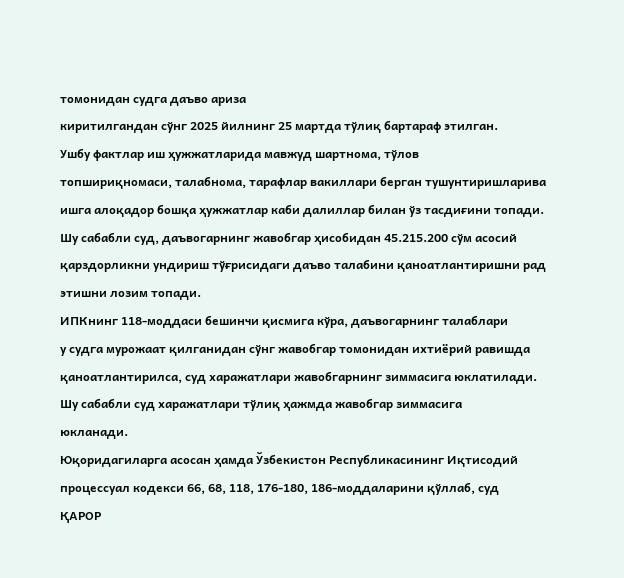томонидан судга даъво ариза
киритилгандан сўнг 2025 йилнинг 25 мартда тўлиқ бартараф этилган.
Ушбу фактлар иш ҳужжатларида мавжуд шартнома, тўлов
топшириқномаси, талабнома, тарафлар вакиллари берган тушунтиришларива
ишга алоқадор бошқа ҳужжатлар каби далиллар билан ўз тасдиғини топади.
Шу сабабли суд, даъвогарнинг жавобгар ҳисобидан 45.215.200 сўм асосий
қарздорликни ундириш тўғрисидаги даъво талабини қаноатлантиришни рад
этишни лозим топади.
ИПКнинг 118-моддаси бешинчи қисмига кўра, даъвогарнинг талаблари
у судга мурожаат қилганидан сўнг жавобгар томонидан ихтиёрий равишда
қаноатлантирилса, суд харажатлари жавобгарнинг зиммасига юклатилади.
Шу сабабли суд харажатлари тўлиқ ҳажмда жавобгар зиммасига
юкланади.
Юқоридагиларга асосан ҳамда Ўзбекистон Республикасининг Иқтисодий
процессуал кодекси 66, 68, 118, 176-180, 186-моддаларини қўллаб, суд
ҚАРОР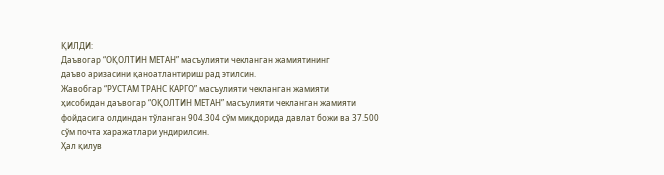ҚИЛДИ:
Даъвогар “ОҚОЛТИН МЕТАН” масъулияти чекланган жамиятининг
даъво аризасини қаноатлантириш рад этилсин.
Жавобгар “РУСТАМ ТРАНС КАРГО” масъулияти чекланган жамияти
ҳисобидан даъвогар “ОҚОЛТИН МЕТАН” масъулияти чекланган жамияти
фойдасига олдиндан тўланган 904.304 сўм миқдорида давлат божи ва 37.500
сўм почта харажатлари ундирилсин.
Ҳал қилув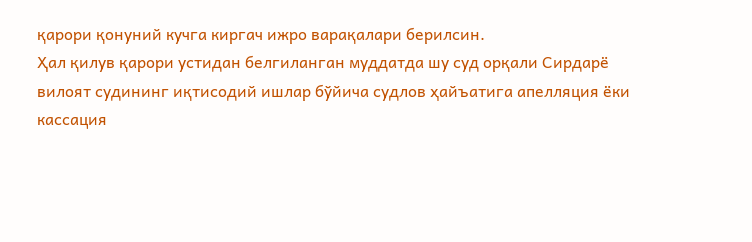қарори қонуний кучга киргач ижро варақалари берилсин.
Ҳал қилув қарори устидан белгиланган муддатда шу суд орқали Сирдарё
вилоят судининг иқтисодий ишлар бўйича судлов ҳайъатига апелляция ёки
кассация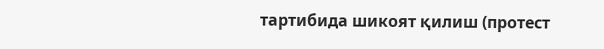тартибида шикоят қилиш (протест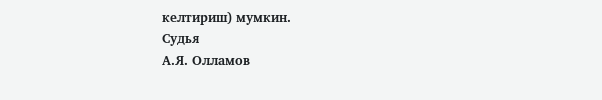келтириш) мумкин.
Судья
А.Я. Олламов